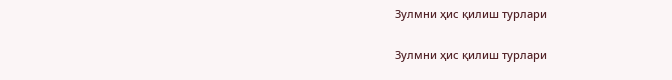Зулмни ҳис қилиш турлари

Зулмни ҳис қилиш турлари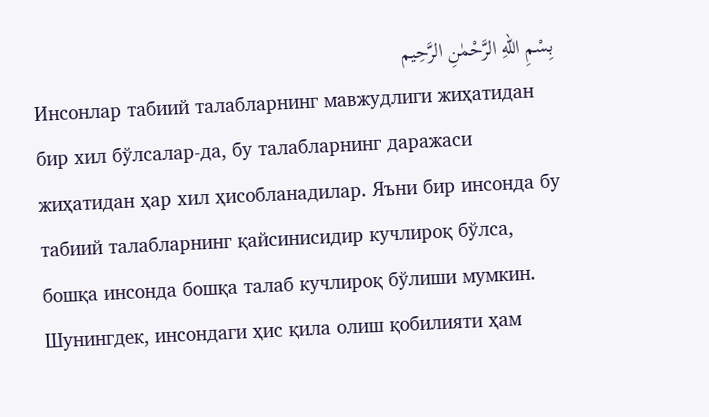بِسْمِ اللهِ الرَّحْمٰنِ الرَّحِيم
Инсонлар табиий талабларнинг мавжудлиги жиҳатидан бир хил бўлсалар-да, бу талабларнинг даражаси жиҳатидан ҳар хил ҳисобланадилар. Яъни бир инсонда бу табиий талабларнинг қайсинисидир кучлироқ бўлса, бошқа инсонда бошқа талаб кучлироқ бўлиши мумкин. Шунингдек, инсондаги ҳис қила олиш қобилияти ҳам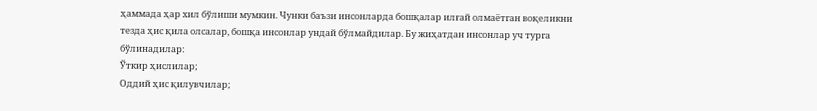ҳаммада ҳар хил бўлиши мумкин. Чунки баъзи инсонларда бошқалар илғай олмаётган воқеликни тезда ҳис қила олсалар, бошқа инсонлар ундай бўлмайдилар. Бу жиҳатдан инсонлар уч турга бўлинадилар:
Ўткир ҳислилар;
Оддий ҳис қилувчилар;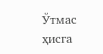Ўтмас ҳисга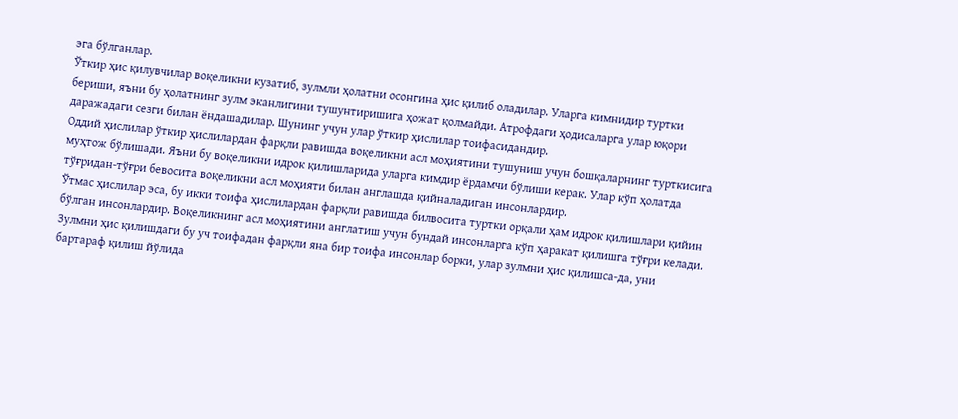эга бўлганлар.
Ўткир ҳис қилувчилар воқеликни кузатиб, зулмли ҳолатни осонгина ҳис қилиб оладилар. Уларга кимнидир туртки бериши, яъни бу ҳолатнинг зулм эканлигини тушунтиришига ҳожат қолмайди. Атрофдаги ҳодисаларга улар юқори даражадаги сезги билан ёндашадилар. Шунинг учун улар ўткир ҳислилар тоифасидандир.
Оддий ҳислилар ўткир ҳислилардан фарқли равишда воқеликни асл моҳиятини тушуниш учун бошқаларнинг турткисига муҳтож бўлишади. Яъни бу воқеликни идрок қилишларида уларга кимдир ёрдамчи бўлиши керак. Улар кўп ҳолатда тўғридан-тўғри бевосита воқеликни асл моҳияти билан англашда қийналадиган инсонлардир.
Ўтмас ҳислилар эса, бу икки тоифа ҳислилардан фарқли равишда билвосита туртки орқали ҳам идрок қилишлари қийин бўлган инсонлардир. Воқеликнинг асл моҳиятини англатиш учун бундай инсонларга кўп ҳаракат қилишга тўғри келади.
Зулмни ҳис қилишдаги бу уч тоифадан фарқли яна бир тоифа инсонлар борки, улар зулмни ҳис қилишса-да, уни бартараф қилиш йўлида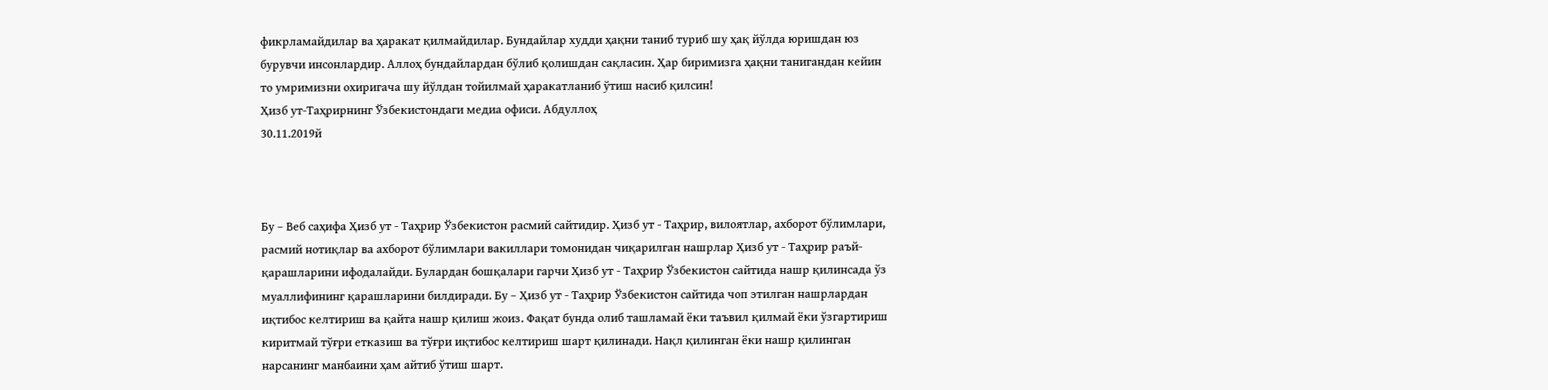фикрламайдилар ва ҳаракат қилмайдилар. Бундайлар худди ҳақни таниб туриб шу ҳақ йўлда юришдан юз бурувчи инсонлардир. Аллоҳ бундайлардан бўлиб қолишдан сақласин. Ҳар биримизга ҳақни танигандан кейин то умримизни охиригача шу йўлдан тойилмай ҳаракатланиб ўтиш насиб қилсин!
Ҳизб ут-Таҳрирнинг Ўзбекистондаги медиа офиси. Абдуллоҳ
30.11.2019й



Бу – Веб саҳифа Ҳизб ут - Таҳрир Ўзбекистон расмий сайтидир. Ҳизб ут - Таҳрир, вилоятлар, ахборот бўлимлари, расмий нотиқлар ва ахборот бўлимлари вакиллари томонидан чиқарилган нашрлар Ҳизб ут - Таҳрир раъй-қарашларини ифодалайди. Булардан бошқалари гарчи Ҳизб ут - Таҳрир Ўзбекистон сайтида нашр қилинсада ўз муаллифининг қарашларини билдиради. Бу – Ҳизб ут - Таҳрир Ўзбекистон сайтида чоп этилган нашрлардан иқтибос келтириш ва қайта нашр қилиш жоиз. Фақат бунда олиб ташламай ёки таъвил қилмай ёки ўзгартириш киритмай тўғри етказиш ва тўғри иқтибос келтириш шарт қилинади. Нақл қилинган ёки нашр қилинган нарсанинг манбаини ҳам айтиб ўтиш шарт.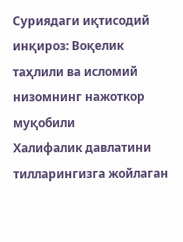Суриядаги иқтисодий инқироз: Воқелик таҳлили ва исломий низомнинг нажоткор муқобили
Халифалик давлатини тилларингизга жойлаган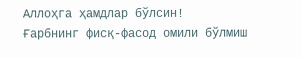Аллоҳга ҳамдлар бўлсин!
Ғарбнинг фисқ-фасод омили бўлмиш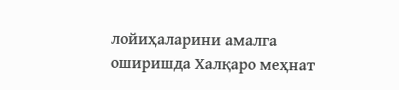лойиҳаларини амалга оширишда Халқаро меҳнат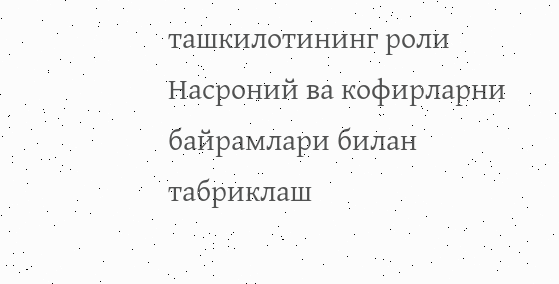ташкилотининг роли
Насроний ва кофирларни байрамлари билан табриклаш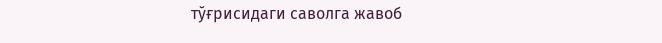тўғрисидаги саволга жавоб